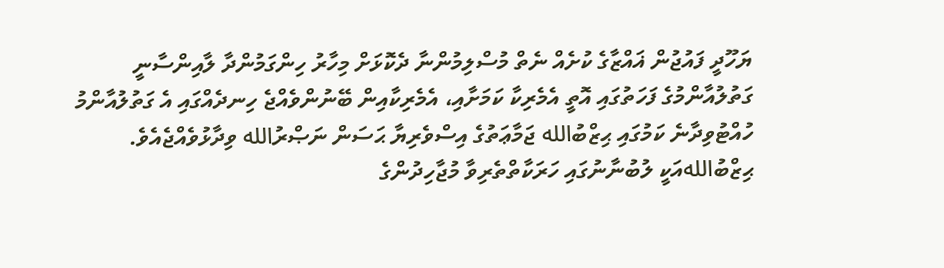ޔަހޫދީ ފައުޖުން ޣައްޒާގެ ކުށެއް ނެތް މުސްލިމުންނާ ދެކޮޅަށް މިހާރު ހިންގަމުންދާ ލާއިންސާނީ ގަތުލުއާންމުގެ ފަހަތުގައި އޮތީ އެމެރިކާ ކަމަށާއި، އެމެރިކާއިން ބޭނުންވެއްޖެ ހިނދެއްގައި އެ ގަތުލުއާންމު ހުއްޓުވިދާނެ ކަމުގައި ޙިޒްބުالله ޖަމާޢަތުގެ އިސްވެރިޔާ ޙަސަން ނަޞްރުالله ވިދާޅުވެއްޖެއެވެ. ޙިޒްބުاللهއަކީ ލުބުނާނުގައި ހަރަކާތްތެރިވާ މުޖާހިދުންގެ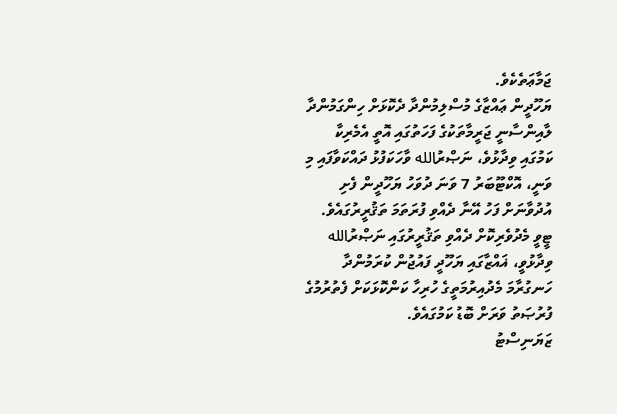ޖަމާޢަތެކެވެ.
ޔަހޫދީން ޢައްޒާގެ މުސްލިމުންދާ ދެކޮޅަށް ހިންގަމުންދާ ލާއިންސާނީ ޖަރީމާތަކުގެ ފަހަތުގައި އޮތީ އެމެރިކާ ކަމުގައި ވިދާޅުވެ، ނަޞްރުالله ވާހަކަފުޅު ދައްކަވާފައި މި ވަނީ، އޮކްޓޫބަރު 7 ވަނަ ދުވަހު ޔަހޫދީން ފެށި އުދުވާނަށް ފަހު އޭނާ ދެއްވި ފުރަތަމަ ތަޤުރީރުގައެވެ. ޓީވީ މެދުވެރިކޮށް ދެއްވި ތަޤުރީރުގައި ނަޞްރުالله ވިދާޅުވީ، ޣައްޒާގައި ޔަހޫދީ ފައުޖުން ކުރަމުންދާ ހަނގުރާމަ މެދުއިރުމަތީގެ ހުރިހާ ކަންކޮޅަކަށް ފެތުރުމުގެ ފުރުޞަތު ވަރަށް ބޮޑު ކަމުގައެވެ.
ޒަޔަނިސްޓު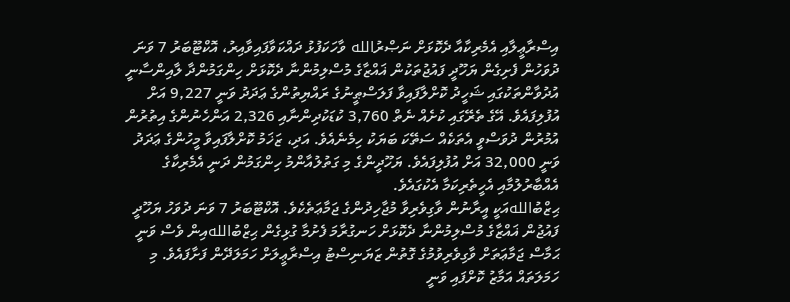އިސްރާޢީލާއި އެމެރިކާއާ ދެކޮޅަށް ނަޞްރުالله ވާހަކަފުޅު ދައްކަވާފައިވާއިރު، އޮކްޓޫބަރު 7 ވަނަ ދުވަހުން ފެށިގެން ޔަހޫދީ ފައުޖުތަކުން ޣައްޒާގެ މުސްލިމުންނާ ދެކޮޅަށް ހިންގަމުންދާ ލާއިންސާނީ އުދުވާންތަކުގައި ޝަހީދު ކޮށްލާފައިވާ ފަލަސްޠީނުގެ ރައްޔިތުންގެ ޢަދަދު ވަނީ 9,227 އަށް އުފުލިފައެވެ. އޭގެ ތެރޭގައި ކުށެއް ނެތް 3,760 ކުޑަކުދިންނާއި 2,326 އަންހެނުންގެ އިތުރުން އުމުރުން ދުވަސްވީ އެތަކެއް ސަތޭކަ ބަޔަކު ހިމެނެއެވެ. އަދި، ޒަޚަމު ކޮށްލާފައިވާ މީހުންގެ ޢަދަދު ވަނީ 32,000 އަށް އުފުލިފައެވެ. ޔަހޫދީންގެ މި ގަތުލުއާންމު ހިންގަމުން ދަނީ އެމެރިކާގެ އެއްބާރުލުމާއި އެހީތެރިކަމާ އެކުގައެވެ.
ޙިޒްބުاللهއަކީ އީރާނުން ވާގިވެރިވާ މުޖާހިދުންގެ ޖަމާޢަތެކެވެ. އޮކްޓޫބަރު 7 ވަނަ ދުވަހު ޔަހޫދީ ފައުޖުން ޣައްޒާގެ މުސްލިމުންނާ ދެކޮޅަށް ހަނގުރާމަ ފެށުމާ ގުޅިގެން ޙިޒްބުاللهއިން ވެސް ވަނީ ޙަމާސް ޖަމާޢަތަށް ވާގިވެރިވުމުގެ ގޮތުން ޒަޔަނިސްޓު އިސްރާޢީލަށް ހަމަލަދޭން ފަށާފައެވެ. މި ހަމަލަތައް އަމާޒު ކޮށްފައި ވަނީ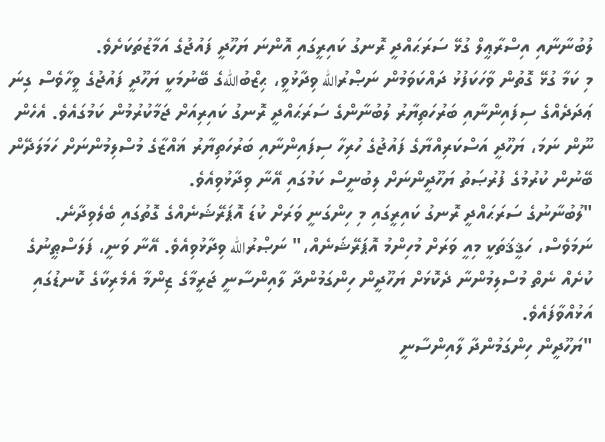ލުބުނާނާއި އިސްރާޢީލް ގުޅޭ ސަރަޙައްދީ ރޮނގު ކައިރީގައި އޮންނަ ޔަހޫދީ ފައުޖުގެ އަމާޒުތަކަށެވެ.
މި ކަމާ ގުޅޭ ގޮތުން ވާހަކަފުޅު ދައްކަވަމުން ނަޞްރުالله ވިދާޅުވީ، ޙިޒްބުاللهގެ ބޭނުމަކީ ޔަހޫދީ ފައުޖުގެ ވީހާވެސް ގިނަ ޢަދަދެއްގެ ސިފައިންނާއި ބަރުހަތިޔާރު ލުބުނާންގެ ސަރަޙައްދީ ރޮނގު ކައިރިއަށް ޖަމާކުރުމުން ކަމުގައެވެ. އެހެން ނޫން ނަމަ، ޔަހޫދީ އަސްކަރިއްޔާގެ ފައުޖުގެ ހުރިހާ ސިފައިންނާއި ބަރުހަތިޔާރު ޣައްޒާގެ މުސްލިމުންނަށް ހަމަލަދޭން ބޭނުން ކުރުމުގެ ފުރުޞަތު ޔަހޫދީންނަށް ލިބުނީސް ކަމުގައި އޭނާ ވިދާޅުވިއެވެ.
"ލުބުނާނުގެ ސަރަޙައްދީ ރޮނގު ކައިރީގައި މި ހިންގަނީ ވަރަށް ކުޑަ އޮޕަރޭޝަނެއްގެ ގޮތުގައި ބެލެވިދާނެ. ނަމަވެސް، ހަޤީޤަތަކީ މިއީ ވަރަށް މުހިންމު އޮޕަރޭޝަނެއް،" ނަޞްރުالله ވިދާޅުވިއެވެ. އޭނާ ވަނީ، ފަލަސްޠީނުގެ ކުށެއް ނެތް މުސްލިމުންނާ ދެކޮޅަށް ޔަހޫދީން ހިންގަމުންދާ ލާއިންސާނީ ޖަރީމާގެ ޒިންމާ އެމެރިކާގެ ކޮނޑުގައި އަޅުއްވާފައެވެ.
"ޔަހޫދީން ހިންގަމުންދާ ލާއިންސާނީ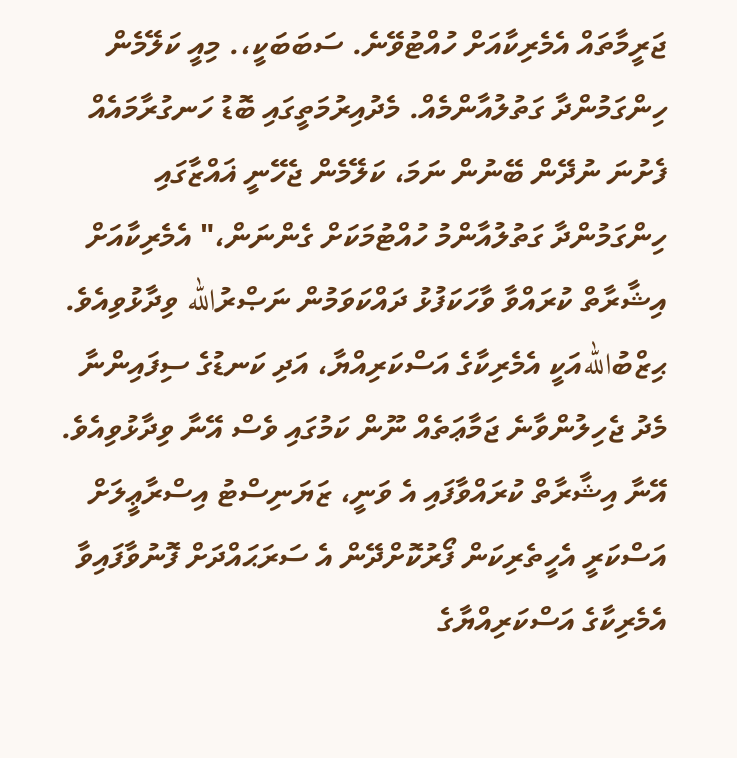ޖަރީމާތައް އެމެރިކާއަށް ހުއްޓުވޭނެ. ސަބަބަކީ،. މިއީ ކަލޭމެން ހިންގަމުންދާ ގަތުލުއާންމެއް. މެދުއިރުމަތީގައި ބޮޑު ހަނގުރާމައެއް ފެށުނަ ނުދޭން ބޭނުން ނަމަ، ކަލޭމެން ޖެހޭނީ ޣައްޒާގައި ހިންގަމުންދާ ގަތުލުއާންމު ހުއްޓުމަކަށް ގެންނަން،" އެމެރިކާއަށް އިޝާރާތް ކުރައްވާ ވާހަކަފުޅު ދައްކަވަމުން ނަޞްރުالله ވިދާޅުވިއެވެ.
ޙިޒްބުاللهއަކީ އެމެރިކާގެ އަސްކަރިއްޔާ، އަދި ކަނޑުގެ ސިފައިންނާ މެދު ޖެހިލުންވާނެ ޖަމާޢަތެއް ނޫން ކަމުގައި ވެސް އޭނާ ވިދާޅުވިއެވެ. އޭނާ އިޝާރާތް ކުރައްވާފައި އެ ވަނީ، ޒަޔަނިސްޓު އިސްރާޢީލަށް އަސްކަރީ އެހީތެރިކަން ފޯރުކޮށްދޭން އެ ސަރަޙައްދަށް ފޮނުވާފައިވާ އެމެރިކާގެ އަސްކަރިއްޔާގެ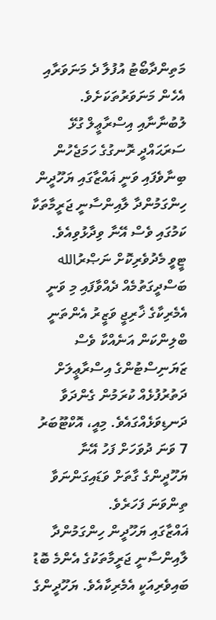މަތިންދާބޯޓު އުފުލާ ދެ މަނަވަރާއި އެހެން މަނަވަރުތަކަށެވެ. ލުބުނާނާއި އިސްރާޢީލް ގުޅޭ ސަރަޙައްދީ ރޮނގުގެ ހަމަޖެހުން ބިނާވެފައި ވަނީ ޣައްޒާގައި ޔަހޫދީން ހިންގަމުންދާ ލާއިންސާނީ ޖަރީމާތަކާ ކަމުގައި ވެސް އޭނާ ވިދާޅުވިއެވެ.
ޓީވީ މެދުވެރިކޮށް ނަޞްރުالله ބަސްދީގަތުމެއް ދެއްވާފައި މި ވަނީ އެމެރިކާގެ ޚާރިޖީ ވަޒީރު އެންތަނީ ބްލިންކަން އަނެއްކާ ވެސް ޒަޔަނިސްޓުންގެ އިސްރާޢީލަށް ދަތުރުފުޅެއް ކުރަމުން ގެންދަވާ ދަނޑިވަޅެއްގައެވެ. މިއީ، އޮކްޓޫބަރު 7 ވަނަ ދުވަހަށް ފަހު އޭނާ ޔަހޫދީންގެ ގާތަށް ވަޑައިގަންނަވާ ތިންވަނަ ފަހަރެވެ.
ޣައްޒާގައި ޔަހޫދީން ހިންގަމުންދާ ލާއިންސާނީ ޖަރީމާތަކުގެ އެންމެ ބޮޑު ބައިވެރިއަކީ އެމެރިކާއެވެ. ޔަހޫދީންގެ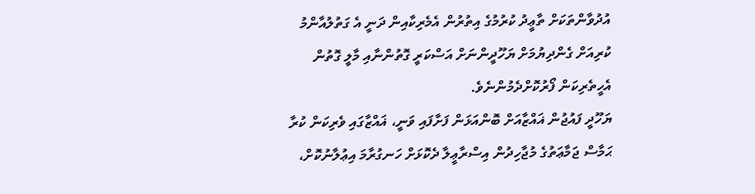އުދުވާންތަކަށް ތާޢީދު ކުރުމުގެ އިތުރުން އެމެރިކާއިން ދަނީ އެ ގަތުލުއާންމު ކުރިއަށް ގެންދިޔުމަށް ޔަހޫދީންނަށް އަސްކަރީ ގޮތުންނާއި މާލީ ގޮތުން އެހީތެރިކަން ފޯރުކޮށްދެމުންނެވެ.
ޔަހޫދީ ފައުޖުން ޣައްޒާއަށް ބޮންއަޅަން ފަށާފައި ވަނީ، ޣައްޒާގައި ވެރިކަން ކުރާ ޙަމާސް ޖަމާޢަތުގެ މުޖާހިދުން އިސްރާޢީލާ ދެކޮޅަށް ހަނގުރާމަ އިޢުލާނުކޮށް،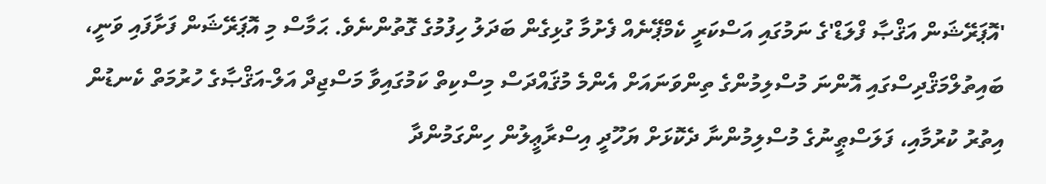'އޮޕަރޭޝަން އަޤްޞާ ފްލަޑް'ގެ ނަމުގައި އަސްކަރީ ކެމްޕޭނެއް ފެށުމާ ގުޅިގެން ބަދަލު ހިފުމުގެ ގޮތުންނެވެ. ޙަމާސް މި އޮޕަރޭޝަން ފަށާފައި ވަނީ، ބައިތުލްމަޤްދިސްގައި އޮންނަ މުސްލިމުންގެ ތިންވަނައަށް އެންމެ މުޤައްދަސް މިސްކިތް ކަމުގައިވާ މަސްޖިދް އަލް-އަޤްޞާގެ ހުރުމަތް ކެނޑުން އިތުރު ކުރުމާއި، ފަލަސްޠީނުގެ މުސްލިމުންނާ ދެކޮޅަށް ޔަހޫދީ އިސްރާޢީލުން ހިންގަމުންދާ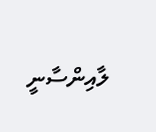ލާއިންސާނީ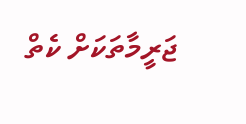ޖަރީމާތަކަށް ކެތް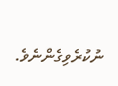ނުކުރެވިގެންނެވެ.